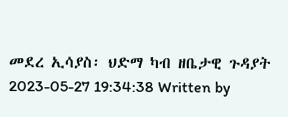መደረ ኢሳያስ፡ ህድማ ካብ ዘቤታዊ ጉዳያት
2023-05-27 19:34:38 Written by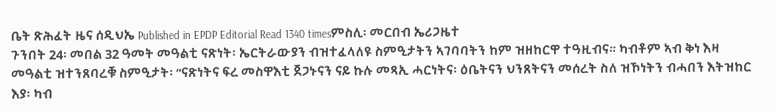ቤት ጽሕፈት ዜና ሰዲህኤ Published in EPDP Editorial Read 1340 timesምስሊ፡ መርበብ ኤሪጋዜተ
ጉንበት 24፡ መበል 32 ዓመት መዓልቲ ናጽነት፡ ኤርትራውያን ብዝተፈላለዩ ስምዒታትን ኣገባባትን ከም ዝዘከርዋ ተዓዚብና። ካብቶም ኣብ ቅነ እዛ መዓልቲ ዝተንጸባረቑ ስምዒታት፡ “ናጽነትና ፍረ መስዋእቲ ጀጋኑናን ናይ ኩሉ መጻኢ ሓርነትና፡ ዕቤትናን ህንጸትናን መሰረት ስለ ዝኾነትን ብሓበን እትዝከር እያ፡ ካብ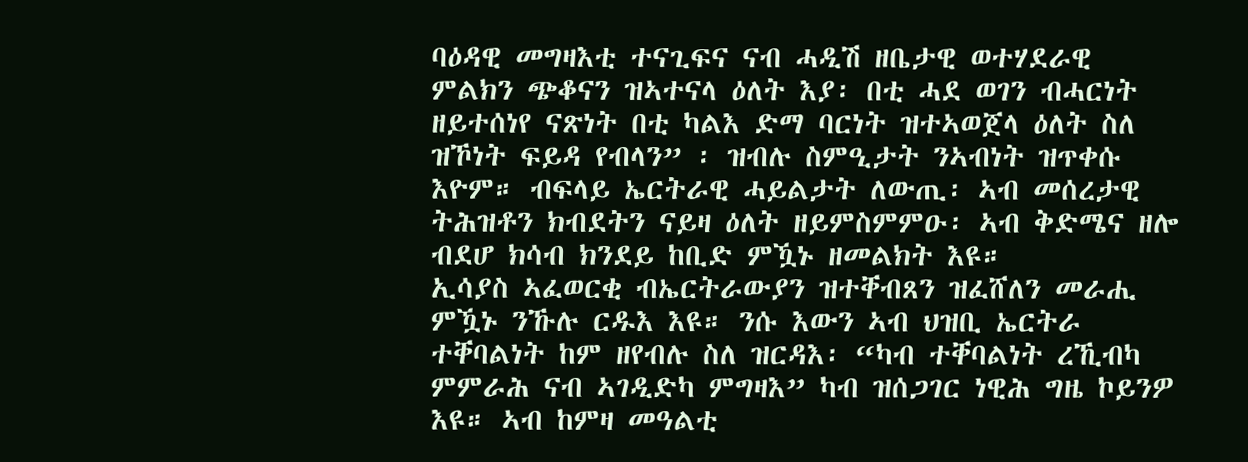ባዕዳዊ መግዛእቲ ተናጊፍና ናብ ሓዲሽ ዘቤታዊ ወተሃደራዊ ምልክን ጭቆናን ዝኣተናላ ዕለት እያ፡ በቲ ሓደ ወገን ብሓርነት ዘይተሰነየ ናጽነት በቲ ካልእ ድማ ባርነት ዝተኣወጀላ ዕለት ስለ ዝኾነት ፍይዳ የብላን” ፡ ዝብሉ ስምዒታት ንኣብነት ዝጥቀሱ እዮም። ብፍላይ ኤርትራዊ ሓይልታት ለውጢ፡ ኣብ መሰረታዊ ትሕዝቶን ክብደትን ናይዛ ዕለት ዘይምስምምዑ፡ ኣብ ቅድሜና ዘሎ ብደሆ ክሳብ ክንደይ ከቢድ ምዃኑ ዘመልክት እዩ።
ኢሳያስ ኣፈወርቂ ብኤርትራውያን ዝተቐብጸን ዝፈሸለን መራሒ ምዃኑ ንኹሉ ርዱእ እዩ። ንሱ እውን ኣብ ህዝቢ ኤርትራ ተቐባልነት ከም ዘየብሉ ስለ ዝርዳእ፡ “ካብ ተቐባልነት ረኺብካ ምምራሕ ናብ ኣገዲድካ ምግዛእ” ካብ ዝሰጋገር ነዊሕ ግዜ ኮይንዎ እዩ። ኣብ ከምዛ መዓልቲ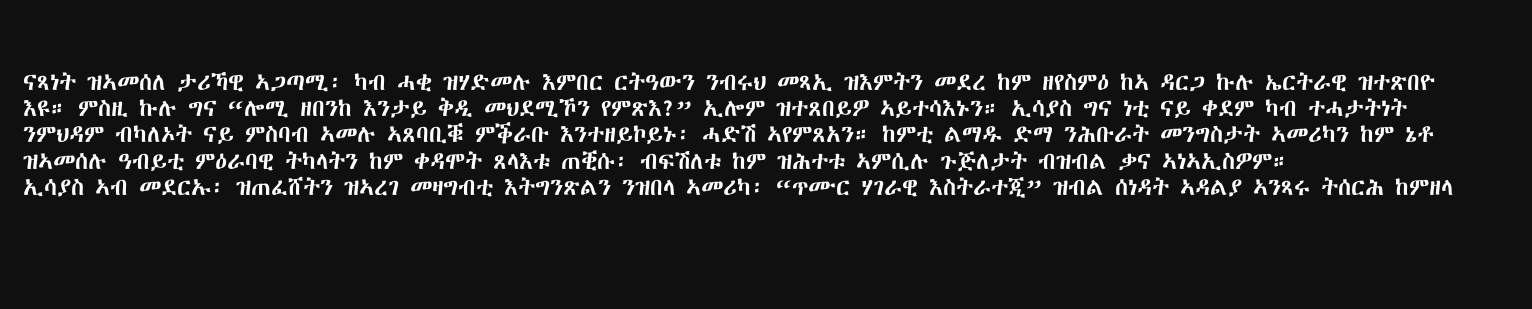ናጻነት ዝኣመሰለ ታሪኻዊ ኣጋጣሚ፡ ካብ ሓቂ ዝሃድመሉ እምበር ርትዓውን ንብሩህ መጻኢ ዝእምትን መደረ ከም ዘየስምዕ ከኣ ዳርጋ ኩሉ ኤርትራዊ ዝተጽበዮ እዩ። ምስዚ ኩሉ ግና “ሎሚ ዘበንከ እንታይ ቅዲ መህደሚኾን የምጽእ?” ኢሎም ዝተጸበይዎ ኣይተሳእኑን። ኢሳያስ ግና ነቲ ናይ ቀደም ካብ ተሓታትነት ንምህዳም ብካለኦት ናይ ምስባብ ኣመሉ ኣጸባቢቑ ምቕራቡ እንተዘይኮይኑ፡ ሓድሽ ኣየምጸአን። ከምቲ ልማዱ ድማ ንሕቡራት መንግስታት ኣመሪካን ከም ኔቶ ዝኣመሰሉ ዓብይቲ ምዕራባዊ ትካላትን ከም ቀዳሞት ጸላእቱ ጠቒሱ፡ ብፍሽለቱ ከም ዝሕተቱ ኣምሲሉ ጉጅለታት ብዝብል ቃና ኣነኣኢስዎም።
ኢሳያስ ኣብ መደርኡ፡ ዝጠፈሸትን ዝኣረገ መዛግብቲ እትግንጽልን ንዝበላ ኣመሪካ፡ “ጥሙር ሃገራዊ እስትራተጂ” ዝብል ሰነዳት ኣዳልያ ኣንጻሩ ትሰርሕ ከምዘላ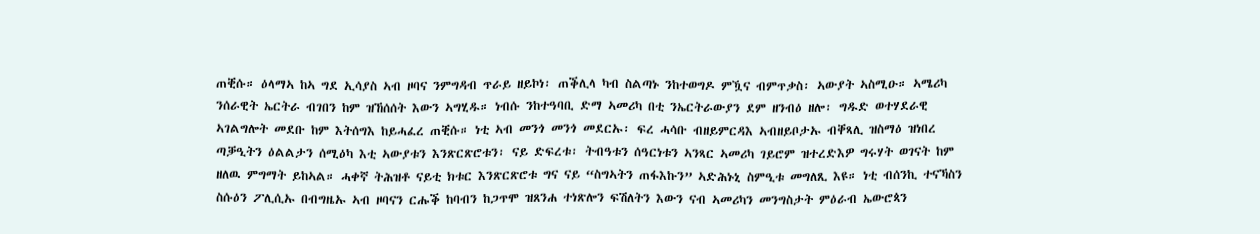ጠቒሱ። ዕላማኣ ከኣ ግደ ኢሳያስ ኣብ ዞባና ንምግዳብ ጥራይ ዘይኮነ፡ ጠቕሊላ ካብ ስልጣኑ ንከተወግዶ ምዃና ብምጥቃስ፡ ኣውያት ኣስሚዑ። ኣሜሪካ ንሰራዊት ኤርትራ ብገበን ከም ዝኸሰሰት እውን ኣግሂዱ። ነብሱ ንከተዓባቢ ድማ ኣመሪካ በቲ ንኤርትራውያን ደም ዘንብዕ ዘሎ፡ ግዱድ ወተሃደራዊ ኣገልግሎት መደቡ ከም እትሰግእ ከይሓፈረ ጠቒሱ። ነቲ ኣብ መንጎ መንጎ መደርኡ፡ ፍረ ሓሳቡ ብዘይምርዳእ ኣብዘይቦታኡ ብቐጻሊ ዝስማዕ ዝነበረ ጣቓዒትን ዕልልታን ሰሚዕካ እቲ ኣውያቱን እንጽርጽሮቱን፡ ናይ ድፍረቱ፡ ትብዓቱን ሰዓርነቱን ኣንጻር ኣመሪካ ገይሮም ዝተረድእዎ ግሩሃት ወገናት ከም ዘለዉ ምግማት ይከኣል። ሓቀኛ ትሕዝቶ ናይቲ ክቱር እንጽርጽሮቱ ግና ናይ “ስግኣትን ጠፋእኩን” ኣድሕኑኒ ስምዒቱ መግለጺ እዩ። ነቲ ብሰንኪ ተናኻስን ስሱዕን ፖሊሲኡ በብግዜኡ ኣብ ዞባናን ርሑቕ ከባብን ከጋጥሞ ዝጸንሐ ተነጽሎን ፍሽለትን እውን ናብ ኣመሪካን መንግስታት ምዕራብ ኤውሮጳን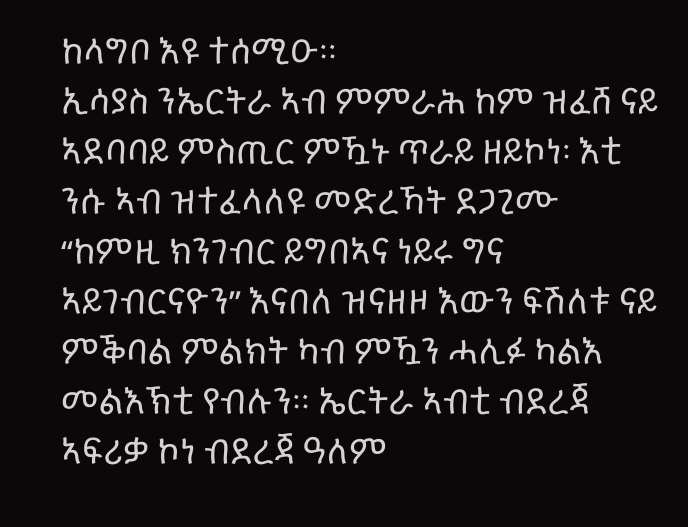ከላግቦ እዩ ተሰሚዑ።
ኢሳያስ ንኤርትራ ኣብ ምምራሕ ከም ዝፈሸ ናይ ኣደባባይ ምስጢር ምዃኑ ጥራይ ዘይኮነ፡ እቲ ንሱ ኣብ ዝተፈላለዩ መድረኻት ደጋጊሙ “ከምዚ ክንገብር ይግበኣና ነይሩ ግና ኣይገብርናዮን” እናበለ ዝናዘዞ እውን ፍሽለቱ ናይ ምቕባል ምልክት ካብ ምዃን ሓሊፉ ካልእ መልእኽቲ የብሉን። ኤርትራ ኣብቲ ብደረጃ ኣፍሪቃ ኮነ ብደረጃ ዓለም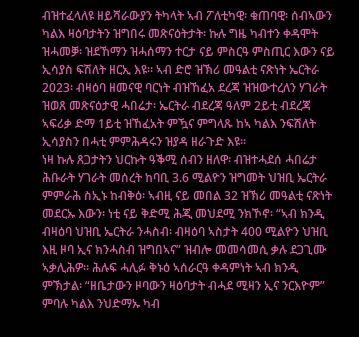ብዝተፈላለዩ ዘይሻራውያን ትካላት ኣብ ፖለቲካዊ፡ ቁጠባዊ፡ ሰብኣውን ካልእ ዛዕባታትን ዝግበሩ መጽናዕትታት፡ ኩሉ ግዜ ካብተን ቀዳሞት ዝሓመቓ፡ ዝደኸማን ዝሓሰማን ተርታ ናይ ምስርዓ ምስጢር እውን ናይ ኢሳያስ ፍሽለት ዘርኢ እዩ። ኣብ ድሮ ዝኽሪ መዓልቲ ናጽነት ኤርትራ 2023፡ ብዛዕባ ዘመናዊ ባርነት ብዝኸፈአ ደረጃ ዝዝውተረለን ሃገራት ዝወጸ መጽናዕታዊ ሓበሬታ፡ ኤርትራ ብደረጃ ዓለም 2ይቲ ብደረጃ ኣፍሪቃ ድማ 1ይቲ ዝኸፈአት ምዃና ምግላጹ ከኣ ካልእ ንፍሽለት ኢሳያስን በሓቲ ምምሕዳሩን ዝያዳ ዘራጉድ እዩ።
ነዛ ኩሉ ጸጋታትን ህርኩት ዓቕሚ ሰብን ዘለዋ፡ ብዝተሓደሰ ሓበሬታ ሕቡራት ሃገራት መሰረት ከባቢ 3.6 ሚልዮን ዝግመት ህዝቢ ኤርትራ ምምራሕ ስኢኑ ከብቅዕ፡ ኣብዚ ናይ መበል 32 ዝኽሪ መዓልቲ ናጽነት መደርኡ እውን፡ ነቲ ናይ ቅድሚ ሕጂ መህደሚ ንክኾኖ፡ “ኣብ ክንዲ ብዛዕባ ህዝቢ ኤርትራ ንሓስብ፡ ብዛዕባ ኣስታት 400 ሚልዮን ህዝቢ እዚ ዞባ ኢና ክንሓስብ ዝግበኣና” ዝብሎ መመሳመሲ ቃሉ ደጋጊሙ ኣቃሊሕዎ። ሕሉፍ ሓሊፉ ቅኑዕ ኣሰራርዓ ቀዳምነት ኣብ ክንዲ ምኽታል፡ “ዘቤታውን ዞባውን ዛዕባታት ብሓደ ሚዛን ኢና ንርእዮም” ምባሉ ካልእ ንህድማኡ ካብ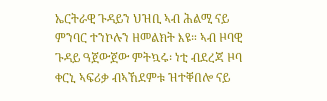ኤርትራዊ ጉዳይን ህዝቢ ኣብ ሕልሚ ናይ ምንባር ተንኮሉን ዘመልክት እዩ። ኣብ ዞባዊ ጉዳይ ዓጀውጀው ምትኳሩ፡ ነቲ ብደረጃ ዞባ ቀርኒ ኣፍሪቃ ብኣኸደምቱ ዝተቐበሎ ናይ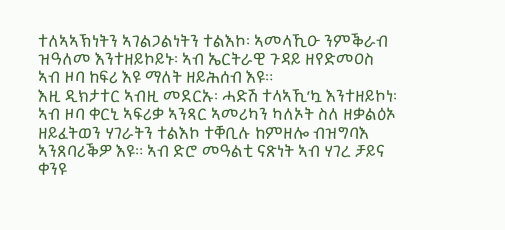ተለኣኣኽነትን ኣገልጋልነትን ተልእኮ፡ ኣመላኺዑ ንምቕራብ ዝዓለመ እንተዘይኮይኑ፡ ኣብ ኤርትራዊ ጉዳይ ዘየድመዐስ ኣብ ዞባ ከፍሪ እዩ ማለት ዘይሕሰብ እዩ።
እዚ ዲክታተር ኣብዚ መደርኡ፡ ሓድሽ ተላኣኺ’ኳ እንተዘይኮነ፡ ኣብ ዞባ ቀርኒ ኣፍሪቃ ኣንጻር ኣመሪካን ካለኦት ስለ ዘቃልዕኦ ዘይፈትወን ሃገራትን ተልእኮ ተቐቢሉ ከምዘሎ ብዝግባእ ኣንጸባሪቕዎ እዩ። ኣብ ድሮ መዓልቲ ናጽነት ኣብ ሃገረ ቻይና ቀንዩ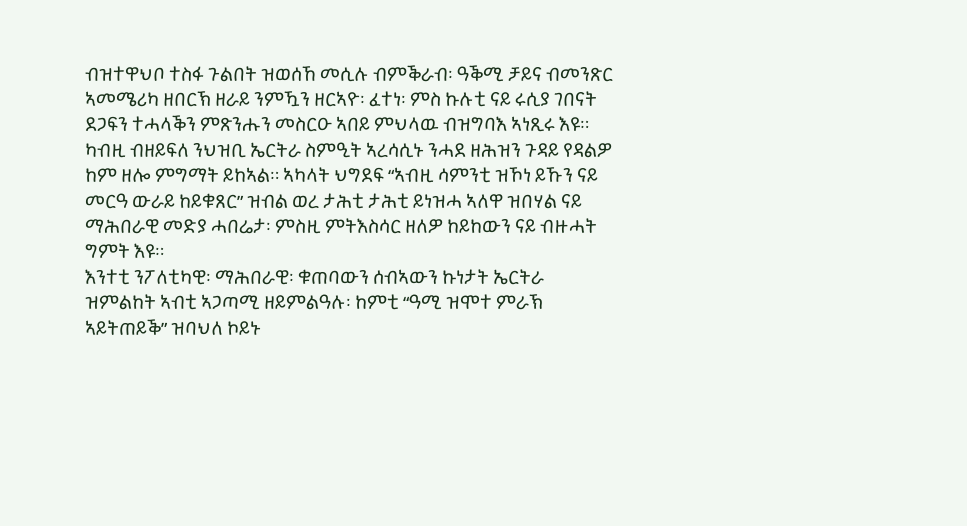ብዝተዋህቦ ተስፋ ጉልበት ዝወሰኸ መሲሉ ብምቕራብ፡ ዓቕሚ ቻይና ብመንጽር ኣመሜሪካ ዘበርኽ ዘራይ ንምዃን ዘርኣዮ፡ ፈተነ፡ ምስ ኩሉቲ ናይ ሩሲያ ገበናት ደጋፍን ተሓላቕን ምጽንሑን መስርዑ ኣበይ ምህላዉ ብዝግባእ ኣነጺሩ እዩ። ካብዚ ብዘይፍለ ንህዝቢ ኤርትራ ስምዒት ኣረሳሲኑ ንሓደ ዘሕዝን ጉዳይ የዳልዎ ከም ዘሎ ምግማት ይከኣል። ኣካላት ህግደፍ “ኣብዚ ሳምንቲ ዝኾነ ይኹን ናይ መርዓ ውራይ ከይቁጸር” ዝብል ወረ ታሕቲ ታሕቲ ይነዝሓ ኣለዋ ዝበሃል ናይ ማሕበራዊ መድያ ሓበሬታ፡ ምስዚ ምትእስሳር ዘለዎ ከይከውን ናይ ብዙሓት ግምት እዩ።
እንተቲ ንፖለቲካዊ፡ ማሕበራዊ፡ ቁጠባውን ሰብኣውን ኩነታት ኤርትራ ዝምልከት ኣብቲ ኣጋጣሚ ዘይምልዓሉ፡ ከምቲ “ዓሚ ዝሞተ ምራኽ ኣይትጠይቕ” ዝባህለ ኮይኑ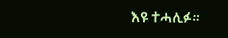እዩ ተሓሊፉ።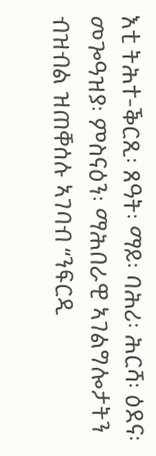እቲ ትሕተ-ቕርጺ፡ ጸዓት፡ ማይ፡ ባሕሪ፡ ሕርሻ፡ ዕደና፡ መጐዓዝያ፡ ምስናዕን፡ ማሕበራዊ ኣገልግሎታትን ብዝብል ዝጠቐሰሉ ኣገባብ “ንፍርዲ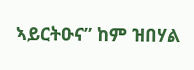ኣይርትዑና” ከም ዝበሃል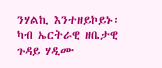ንሃልኪ እንተዘይኮይኑ፡ ካብ ኤርትራዊ ዘቤታዊ ጉዳይ ሃዲሙ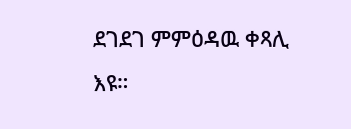ደገደገ ምምዕዳዉ ቀጻሊ እዩ።